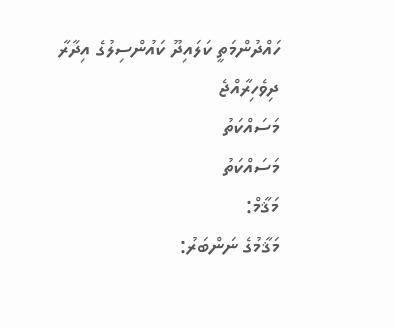ހައްދުންމަތީ ކަލައިދޫ ކައުންސިލުގެ އިދާރާ
ދިވެހިރާއްޖެ
މަސައްކަތު
މަސައްކަތު
މަޤާމް:
މަޤާމުގެ ނަންބަރު: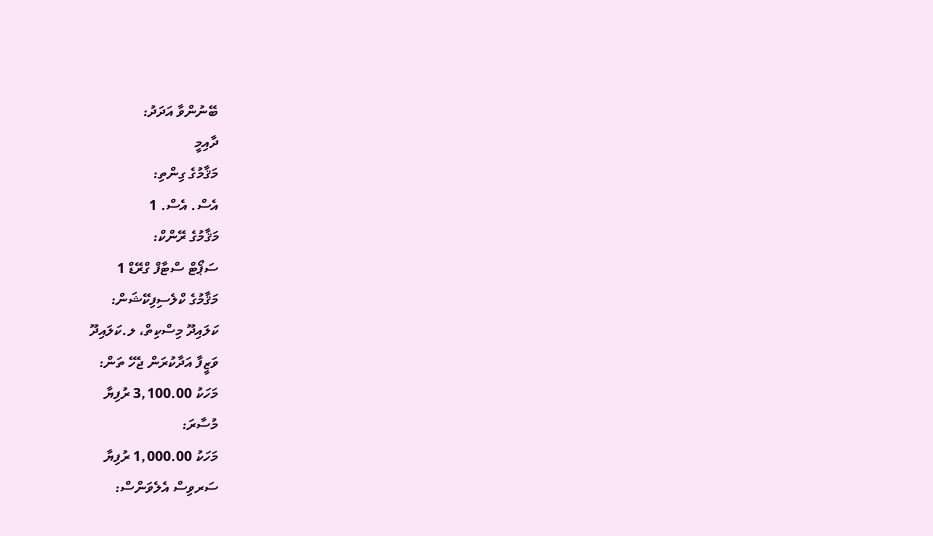ބޭނުންވާ އަދަދު:
ދާއިމީ
މަޤާމުގެ ގިންތި:
އެސް. އެސް. 1
މަޤާމުގެ ރޭންކް:
ސަޕޯޓް ސްޓާފް ގްރޭޑް 1
މަޤާމުގެ ކްލެސިފިކޭޝަން:
ކަލައިދޫ މިސްކިތް، ލ.ކަލައިދޫ
ވަޒީފާ އަދާކުރަން ޖެހޭ ތަން:
މަހަކު 3,100.00 ރުފިޔާ
މުސާރަ:
މަހަކު 1,000.00 ރުފިޔާ
ސަރވިސް އެލެވަންސް: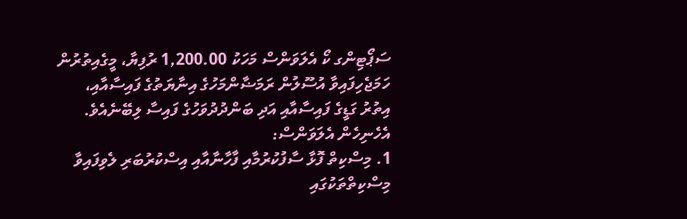ސަޕޯޓިންގ ކޯ އެލަވަންސް މަހަކު 1,200.00 ރުފިޔާ، މީގެއިތުރުން ހަމަޖެހިފައިވާ އުސޫލުން ރަމަޟާންމަހުގެ އިނާޔަތުގެ ފައިސާއާއި، އިތުރު ގަޑީގެ ފައިސާއާއި އަދި ބަންދުދުވަހުގެ ފައިސާ ލިބޭނެއެވެ.
އެހެނިހެން އެލަވަންސް:
1. މިސްކިތް ފޮޅާ ސާފުކުރުމާއި ފާހާނާއާއި އިސްކުރުބަރި ލެވިފައިވާ މިސްކިތްތަކުގައި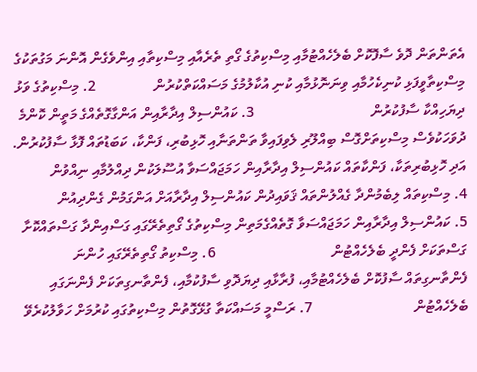އެތަންތަން ދޮވެ ސާފޮކޮށް ބެލެހެއްޓުމާއި މިސްކިތުގެ ގޯތި ތެރެއާއި މިސްކިތާއި އިންވެގެން އޮންނަ މަގުތަކުގެ މިސްކިތާވީފަޅި ކުނިކެހުމާއި ވިނަނޮޅުމާއި ކުނި އުކާލުމުގެ މަސައްކަތްކުރުން                2. މިސްކިތުގެ ވަޅު ދިޔަހިއްކާ ސާފުކުރުން                                3. ކައުންސިލް އިދާރާއިން އަންގާގޮތެއްގެ މަތީން ކޮންމެ ދުވަހަކުވެސް މިސްކިތަށްގޮސް ބިއްލޫރި ލެވިފައިވާ ތަންތަނާއި ހޮޅިބުރި، ފަންކާ، ކަބަޑުތައް ފޮޅާ ސާފުކުރުން. އަދި ހޮޅިބުރިތަކާ، ފަންކާތައް ކައުންސިލް އިދާރާއިން ހަމަޖައްސަވާ އުސޫލަކުން ދިއްލުމާއި ނިއްވުން                  4. މިސްކިތައް ލިބެމުންދާ ގެއްލުންތައް ޤަވައިދުން ކައުންސިލް އިދާރާއަށް އަންގަމުން ގެންދިއުން                                                   5. ކައުންސިލް އިދާރާއިން ހަމަޖައްސަވާ ގޮތެއްގެމަތިން މިސްކިތުގެ ގޯތިތެރޭގައި ގަސްއިންދާ ގަސްތައްކޮށާ ގަސްތަކަށް ފެންދީ ބެލެހެއްޓުން                                6. މިސްކިތު ގޯތިތެރޭގައި ހުންނަ ފެންތާނގިތައް ސާފުކޮށް ބެލެހެއްޓުމާއި، ފުރާޅާއި ދިޔަދޮވި ސާފުކުމާއި، ފެންތާނގިތަކަށް ފެންނަގައި ބެލެހެއްޓުން                            7. ރަސްމީ މަސައްކަތާ ގުޅޭގޮތުން މިސްކިތުގައި ކުރުމަށް ހަވާލުކުރެވޭ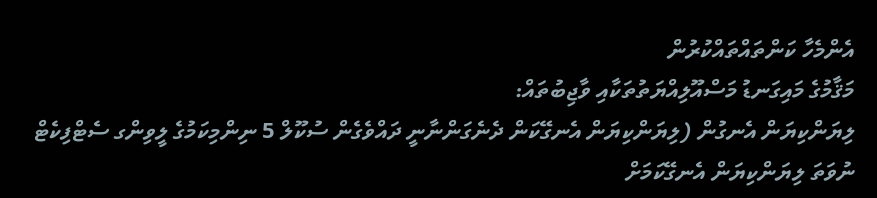އެންމެހާ ކަންތައްތައްކުރުން
މަޤާމުގެ މައިގަނޑު މަސްއޫލިއްޔަތުތަކާއި ވާޖިބުތައް:
ލިޔަންކިޔަން އެނގުން (ލިޔަންކިޔަން އެނގޭކަން ދެނެގަންނާނީ ދައްވެގެން ސުކޫލް 5 ނިންމިކަމުގެ ލީވިންގ ސެޓްފިކެޓް ނުވަތަ ލިޔަންކިޔަން އެނގޭކަމަށް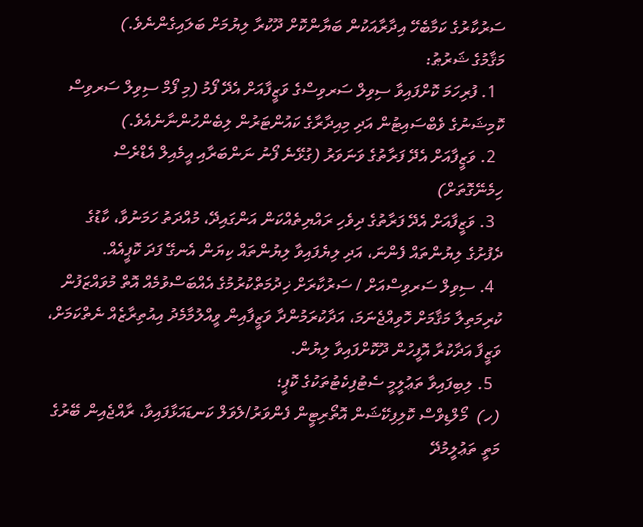ސަރުކާރުގެ ކަމާބެހޭ އިދާރާއަކުން ބަޔާންކޮށް ދޫކުރާ ލިޔުމަށް ބަލައިގެންނެވެ.)
މަޤާމުގެ ޝަރުޠު:
  1. ފުރިހަމަ ކޮށްފައިވާ ސިވިލް ސަރވިސްގެ ވަޒީފާއަށް އެދޭ ފޯމު (މި ފޯމް ސިވިލް ސަރވިސް ކޮމިޝަނުގެ ވެބްސައިޓުން އަދި މިއިދާރާގެ ކައުންޓަރުން ލިބެންހުންނާނެއެވެ.)
  2. ވަޒީފާއަށް އެދޭ ފަރާތުގެ ވަނަވަރު (ގުޅޭނެ ފޯނު ނަންބަރާއި އީމެއިލް އެޑްރެސް ހިމެނޭގޮތަށް)
  3. ވަޒީފާއަށް އެދޭ ފަރާތުގެ ދިވެހި ރައްޔިތެއްކަން އަންގައިދޭ، މުއްދަތު ހަމަނުވާ، ކާޑުގެ ދެފުށުގެ ލިޔުންތައް ފެންނަ، އަދި ލިޔެފައިވާ ލިޔުންތައް ކިޔަން އެނގޭ ފަދަ ކޮޕީއެއް.
  4. ސިވިލް ސަރވިސްއަށް / ސަރުކާރަށް ޚިދުމަތްކުރުމުގެ އެއްބަސްވުމެއް އޮތް މުވައްޒަފުން ކުރިމަތިލާ މަޤާމަށް ހޮވިއްޖެނަމަ، އަދާކުރަމުންދާ ވަޒީފާއިން ވީއްލުމާމެދު އިއުތިރާޒެއް ނެތްކަމަށް، ވަޒީފާ އަދާކުރާ އޮފީހުން ދޫކޮށްފައިވާ ލިޔުން.
  5. ލިބިފައިވާ ތަޢުލީމީ ސެޓުފިކެޓުތަކުގެ ކޮޕީ؛
(ހ)  މޯލްޑިވްސް ކޮލިފިކޭޝަން އޮތޯރިޓީން ފެންވަރު/ލެވަލް ކަނޑައަޅާފައިވާ، ރާއްޖެއިން ބޭރުގެ މަތީ ތަޢުލީމުދޭ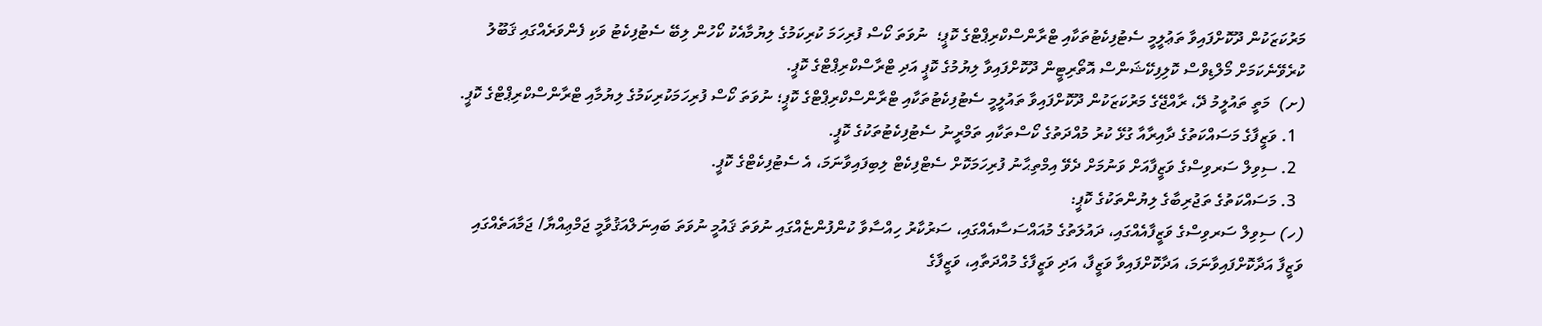މަރުކަޒަކުން ދޫކޮށްފައިވާ ތަޢުލީމީ ސެޓުފިކެޓުތަކާއި ޓްރާންސްކްރިޕްޓްގެ ކޮޕީ؛  ނުވަތަ ކޯސް ފުރިހަމަ ކުރިކަމުގެ ލިޔުމާއެކު ކޯހުން ލިބޭ ސެޓުފިކެޓު ވަކި ފެންވަރެއްގައި ޤަބޫލު ކުރެވޭނެކަމަށް މޯލްޑިވްސް ކޮލިފިކޭޝަންސް އޮތޯރިޓީން ދޫކޮށްފައިވާ ލިޔުމުގެ ކޮޕީ އަދި ޓްރާސްކްރިޕްޓްގެ ކޮޕީ.
(ށ)  މަތީ ތައުލީމު ދޭ، ރާއްޖޭގެ މަރުކަޒަކުން ދޫކޮށްފައިވާ ތައުލީމީ ސެޓުފިކެޓުތަކާއި ޓްރާންސްކްރިޕްޓްގެ ކޮޕީ؛ ނުވަތަ ކޯސް ފުރިހަމަކުރިކަމުގެ ލިޔުމާއި ޓްރާންސްކްރިޕްޓްގެ ކޮޕީ.
  1. ވަޒީފާގެ މަސައްކަތުގެ ދާއިރާއާ ގުޅޭ ކުރު މުއްދަތުގެ ކޯސްތަކާއި ތަމްރީނު ސެޓުފިކެޓުތަކުގެ ކޮޕީ.
  2. ސިވިލް ސަރވިސްގެ ވަޒީފާއަށް ވަނުމަށް ދެވޭ އިމްތިޙާނު ފުރިހަމަކޮށް ސެޓްފިކެޓް ލިބިފައިވާނަމަ، އެ ސެޓުފިކެޓްގެ ކޮޕީ.
  3. މަސައްކަތުގެ ތަޖުރިބާގެ ލިޔުންތަކުގެ ކޮޕީ:
(ހ) ސިވިލް ސަރވިސްގެ ވަޒީފާއެއްގައި، ދައުލަތުގެ މުއައްސަސާއެއްގައި، ސަރުކާރު ހިއްސާވާ ކުންފުންޏެއްގައި ނުވަތަ ޤައުމީ ނުވަތަ ބައިނަލްއަޤުވާމީ ޖަމްޢިއްޔާ/ ޖަމާއަތެއްގައި ވަޒީފާ އަދާކޮށްފައިވާނަމަ، އަދާކޮށްފައިވާ ވަޒީފާ، އަދި ވަޒީފާގެ މުއްދަތާއި، ވަޒީފާގެ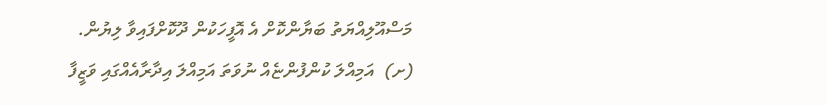މަސްއޫލިއްޔަތު ބަޔާންކޮށް އެ އޮފީހަކުން ދޫކޮށްފައިވާ ލިޔުން.
(ށ)  އަމިއްލަ ކުންފުންޏެއް ނުވަތަ އަމިއްލަ އިދާރާއެއްގައި ވަޒީފާ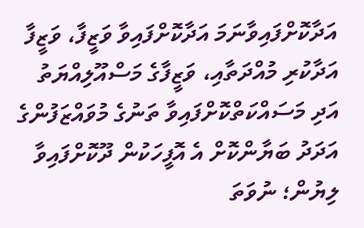އަދާކޮށްފައިވާނަމަ އަދާކޮށްފައިވާ ވަޒީފާ، ވަޒީފާ އަދާކުރި މުއްދަތާއި، ވަޒީފާގެ މަސްއޫލިއްޔަތު އަދި މަސައްކަތްކޮށްފައިވާ ތަނުގެ މުވައްޒަފުންގެ އަދަދު ބަޔާންކޮށް އެ އޮފީހަކުން ދޫކޮށްފައިވާ ލިޔުން؛ ނުވަތަ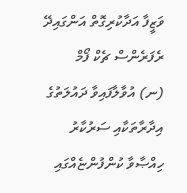ވަޒީފާ އަދާކުރިގޮތް އަންގައިދޭ ރެފަރެންސް ޗެކް ފޯމް
(ނ) އުވާލާފައިވާ ދައުލަތުގެ އިދާރާތަކާއި ސަރުކާރު ހިއްޞާވާ ކުންފުންޏެއްގައި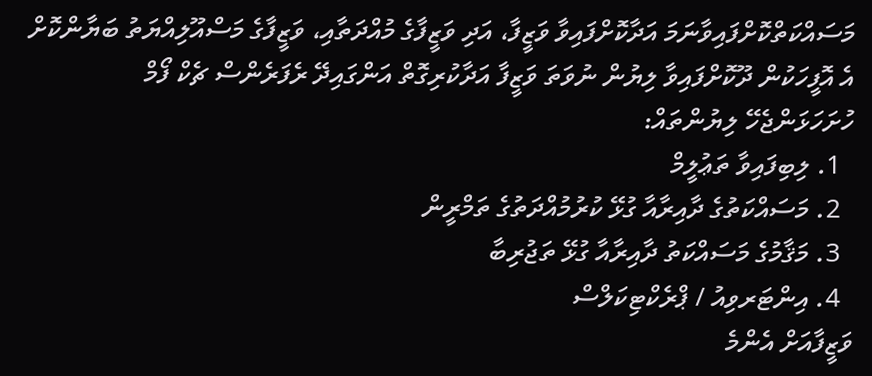މަސައްކަތްކޮށްފައިވާނަމަ އަދާކޮށްފައިވާ ވަޒީފާ، އަދި ވަޒީފާގެ މުއްދަތާއި، ވަޒީފާގެ މަސްއޫލިއްޔަތު ބަޔާންކޮށް އެ އޮފީހަކުން ދޫކޮށްފައިވާ ލިޔުން ނުވަތަ ވަޒީފާ އަދާކުރިގޮތް އަންގައިދޭ ރެފަރެންސް ޗެކް ފޯމް
ހުށަހަޅަންޖެހޭ ލިޔުންތައް:
  1. ލިބިފައިވާ ތަޢުލީމް
  2. މަސައްކަތުގެ ދާއިރާއާ ގުޅޭ ކުރުމުއްދަތުގެ ތަމްރީން
  3. މަޤާމުގެ މަސައްކަތު ދާއިރާއާ ގުޅޭ ތަޖުރިބާ
  4. އިންޓަރވިއު / ޕްރެކްޓިކަލްސް
ވަޒީފާއަށް އެންމެ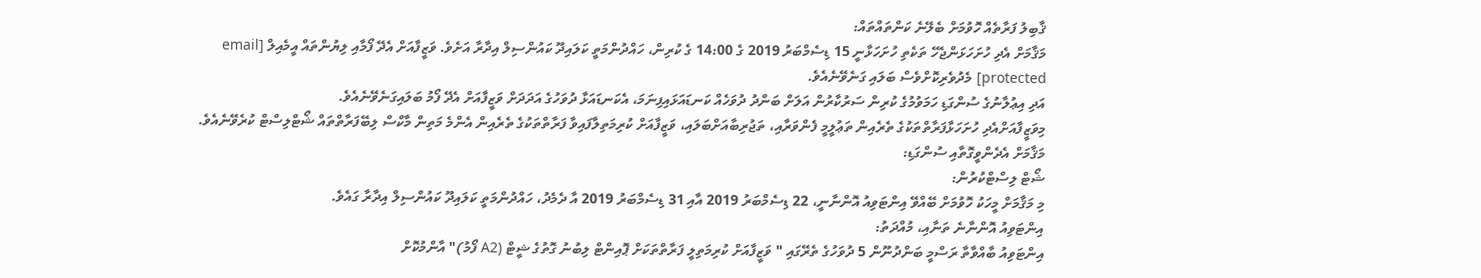ޤާބިލު ފަރާތެއް ހޮވުމަށް ބެލޭނެ ކަންތައްތައް:
މަޤާމަށް އެދި ހުށަހަޅަންޖެހޭ ތަކެތި ހުށަހަޅާނީ 15 ޑިސެމްބަރު 2019 ގެ 14:00 ގެ ކުރިން، ހައްދުންމަތީ ކަލައިދޫ ކައުންސިލް އިދާރާ އަށެވެ. ވަޒީފާއަށް އެދޭ ފޯމާއި ލިޔުންތައް އީމެއިލް [email protected] މެދުވެރިކޮށްވެސް ބަލައި ގަނެވޭނެއެވެ.
އަދި އިޢުލާނުގެ ސުންގަޑި ހަމަވުމުގެ ކުރިން ސަރުކާރުން އަލަށް ބަންދު ދުވަހެއް ކަނޑައަޅައިފިނަމަ، އެކަނޑައަޅާ ދުވަހުގެ އަދަދަށް ވަޒީފާއަށް އެދޭ ފޯމު ބަލައިގަނެވޭނެއެވެ.
މިވަޒީފާއަށްއެދި ހުށަހަޅާފަރާތްތަކުގެ ތެރެއިން ތަޢުލީމީ ފެންވަރާއި، ތަޖުރިބާއަށްބަލައި، ވަޒީފާއަށް ކުރިމަތިލާފައިވާ ފަރާތްތަކުގެ ތެރެއިން އެންމެ މަތިން މާކްސް ލިބޭފަރާތްތައް ޝޯޓްލިސްޓް ކުރެވޭނެއެވެ.
މަޤާމަށް އެދެންވީގޮތާއި ސުންގަޑި:
ޝޯޓް ލިސްޓްކުރުން:
މި މަޤާމަށް މީހަކު ހޮވުމަށް ބޭއްވޭ އިންޓަވިއު އޮންނާނީ، 22 ޑިސެމްބަރު 2019 އާއި 31 ޑިސެމްބަރު 2019 އާ ދެމެދު، ހައްދުންމަތީ ކަލައިދޫ ކައުންސިލް އިދާރާ ގައެވެ.
އިންޓަވިއު އޮންނާނެ ތަނާއި، މުއްދަތު:
އިންޓަވިއު ބާއްވާތާ ރަސްމީ ބަންދުނޫން 5 ދުވަހުގެ ތެރޭގައި " ވަޒީފާއަށް ކުރިމަތިލީ ފަރާތްތަކަށް ޕޮއިންޓް ލިބުނު ގޮތުގެ ޝީޓް (A2 ފޯމު)" އާންމުކޮށް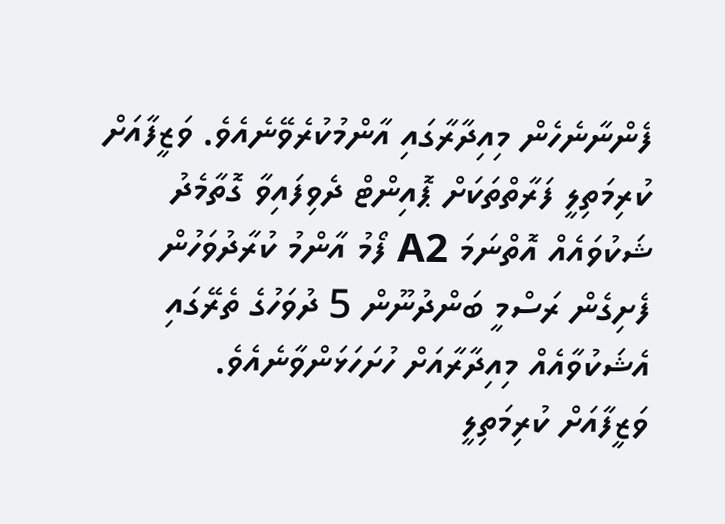ފެންނާނެހެން މިއިދާރާގައި އާންމުކުރެވޭނެއެވެ. ވަޒީފާއަށް ކުރިމަތިލީ ފަރާތްތަކަށް ޕޮއިންޓް ދެވިފައިވާ ގޮތާމެދު ޝަކުވައެއް އޮތްނަމަ A2 ފޯމު އާންމު ކުރާދުވަހުން ފެށިގެން ރަސްމީ ބަންދުނޫން 5 ދުވަހުގެ ތެރޭގައި އެޝަކުވާއެއް މިއިދާރާއަށް ހުށަހަޅަންވާނެއެވެ.
ވަޒީފާއަށް ކުރިމަތިލީ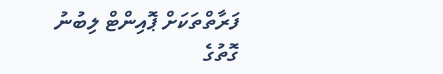ފަރާތްތަކަށް ޕޮއިންޓް ލިބުނު ގޮތުގެ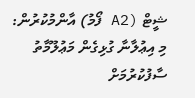ޝީޓް (A2 ފޯމު) އާންމުކުރުން:
މި އިޢުލާނާ ގުޅިގެން މަޢުލޫމާތު ސާފުކުރުމަށް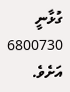ގުޅާނީ 6800730 އަށެވެ.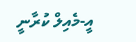އީ-މެއިލް ކުރާނީ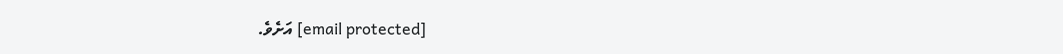[email protected] އަށެވެ.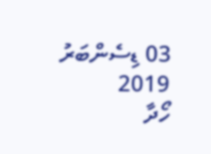03 ޑިސެންބަރު 2019
ހޯދާ